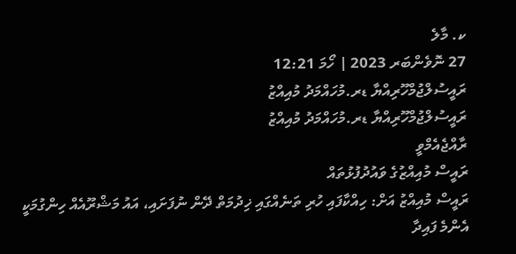ކ. މާލެ
27 ނޮވެންބަރ 2023 | ހޯމަ 12:21
ރައީސުލްޖުމްހޫރިއްޔާ ޑރ.މުހައްމަދު މުއިއްޒު
ރައީސުލްޖުމްހޫރިއްޔާ ޑރ.މުހައްމަދު މުއިއްޒު
ރާއްޖެއެމްވީ
ރައީސް މުއިއްޒުގެ ވައުދުފުޅުތައް
ރައީސް މުއިއްޒު އަށް: ހިއްކާފައި ހުރި ތަނެއްގައި ޚިދުމަތް ދޭން ނުފަށައި، އައު މަޝްރޫއެއް ހިންގުމަކީ އެންމެ ފައިދާ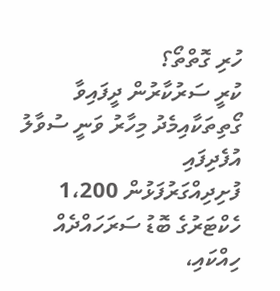ހުރި ގޮތްތޯ؟
ކުރީ ސަރުކާރުން ދީފައިވާ ގޯތިތަކާއިމެދު މިހާރު ވަނީ ސުވާލު އުފެދިފައި
ފުށިދިއްގަރުފަޅުން 1،200 ހެކްޓަރުގެ ބޮޑު ސަރަހައްދެއް ހިއްކައި،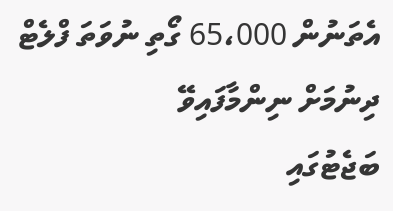އެތަނުން 65،000 ގޯތި ނުވަތަ ފްލެޓް ދިނުމަށް ނިންމާފައިވޭ
ބަޖެޓުގައި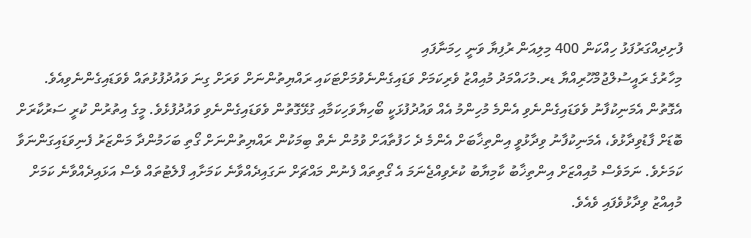ފުށިދިއްގަރުފަޅު ހިއްކަން 400 މިލިއަން ރުފިޔާ ވަނީ ހިމަނާފައި
މިހާރުގެ ރައީސުލްޖުމްހޫރިއްޔާ ޑރ.މުހައްމަދު މުއިއްޒު ވެރިކަމަށް ވަޑައިގެންނެވުމަށްޓަކައި ރައްޔިތުންނަށް ވަރަށް ގިނަ ވައުދުފުޅުތައް ވެވަޑައިގެންނެވިއެވެ. އެގޮތުން އެމަނިކުފާނު ވެވަޑައިގެންނެވި އެންމެ މުހިންމު އެއް ވައުދުފުޅަކީ ބޯހިޔާވަހިކަމާއި ގުޅޭގޮތުން ވެވަޑައިގެންނެވި ވައުދުފުޅެވެ. މީގެ އިތުރުން ކުރީ ސަރުކާރަށް ބޮޑަށް ފާޑުވިދާޅުވެ، އެމަނިކުފާނު ވިދާޅުވީ އިންތިޚާބަށް އެންމެ ދެ ހަފުތާއަށް ވުމުން ނެތް ބިމަކުން ރައްޔިތުންނަށް ގޯތި ބަހަމުންދާ މަންޒަރު ފެނިވަޑައިގަންނަވާ ކަމަށެވެ. ނަމަވެސް މުއިއްޒަށް އިންތިޚާބު ކާމިޔާބު ކުރެވިއްޖެނަމަ އެ ގޯތިތައް ފެނުން މައްޗަށް ނަގައިދެއްވާނެ ކަމަށާއި ފްލެޓުތައް ވެސް އަޅައިދެއްވާނެ ކަމަށް މުއިއްޒު ވިދާޅުވެފައި ވެއެވެ.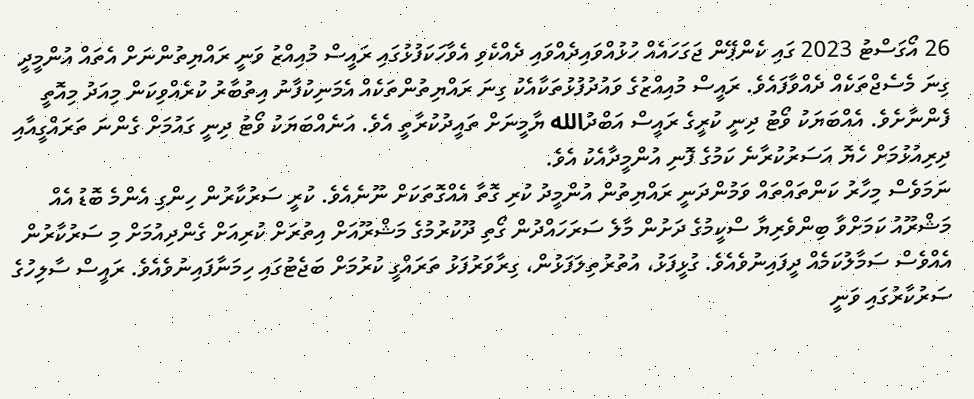26 އޯގަސްޓު 2023 ގައި ކެންޕޭން ޖަގަހައެއް ހުޅުއްވައިދެއްވައި ދެއްކެވި އެވާހަކަފުޅުގައި ރައީސް މުއިއްޒު ވަނީ ރައްޔިތުންނަށް އެތައް އުންމީދީ ގިނަ މެސެޖްތަކެއް ދެއްވާފައެވެ. ރައީސް މުއިއްޒުގެ ވައުދުފުޅުތަކާއެކު ގިނަ ރައްޔިތުންތަކެއް އެމަނިކުފާނު އިތުބާރު ކުރެއްވިކަން މިއަދު މިއޮތީ ފެންނާށެވެ. އެއްބަޔަކު ވޯޓު ދިނީ ކުރީގެ ރައީސް އަބްދުالله ޔާމީނަށް ތައީދުކުރާތީ އެވެ. އަނެއްބަޔަކު ވޯޓު ދިނީ ގައުމަށް ގެންނަ ތަރައްގީއާއި ދިރިއުޅުމަށް ހެޔޮ އަސަރުކުރާނެ ކަމުގެ ފޮނި އުންމީދާއެކު އެވެ.
ނަމަވެސް މިހާރު ކަންތައްތައް ވަމުންދަނީ ރައްޔިތުން އުންމީދު ކުރި ގޮތާ އެއްގޮތަކަށް ނޫނެއެވެ. ކުރީ ސަރުކާރުން ހިންގި އެންމެ ބޮޑު އެއް މަޝްރޫއު ކަމަށްވާ ބިންވެރިޔާ ސްކީމުގެ ދަށުން މާލެ ސަރަހައްދުން ގޯތި ދޫކުރުމުގެ މަޝްރޫއަށް އިތުރަށް ކުރިއަށް ގެންދިއުމަށް މި ސަރުކާރުން އެއްވެސް ސަމާލުކަމެއް ދީފައިނުވެއެވެ. ގުޅީފަޅު، އުތުރުތިލަފަޅުން، ގިރާވަރުފަޅު ތަރައްގީ ކުރުމަށް ބަޖެޓުގައި ހިމަނާފައިނުވެއެވެ. ރައީސް ސާލިހުގެ ސަރުކާރުގައި ވަނީ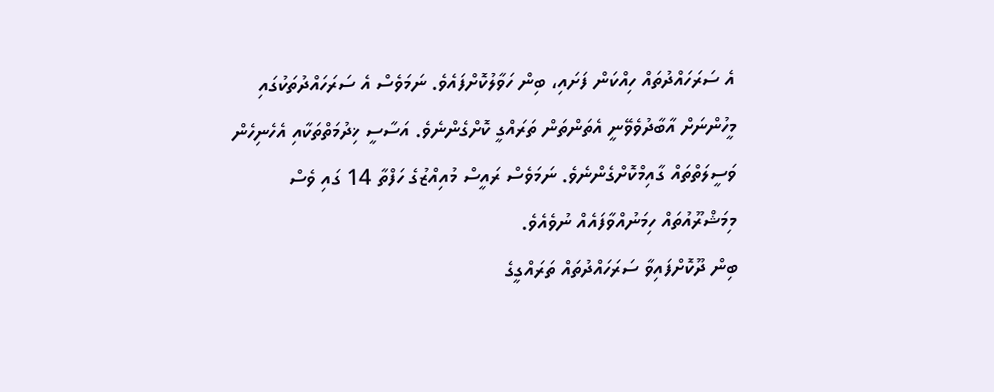އެ ސަރަހައްދުތައް ހިއްކަން ފަށައި، ބިން ހަވާލުކޮށްފައެވެ. ނަމަވެސް އެ ސަރަހައްދުތަކުގައި މީހުންނަށް އާބާދުވެވޭނީ އެތަންތަން ތަރައްގީ ކޮށްގެންނެވެ. އަސާސީ ޚިދުމަތްތަކާއި އެހެނިހެން ވަސީލަތްތައް ގާއިމްކޮށްގެންނެވެ. ނަމަވެސް ރައީސް މުއިއްޒުގެ ހަފްތާ 14 ގައި ވެސް މިމަޝްރޫއުތައް ހިމަނުއްވާފައެއް ނުވެއެވެ.
ބިން ދޫކޮށްފައިވާ ސަރަހައްދުތައް ތަރައްގީގެ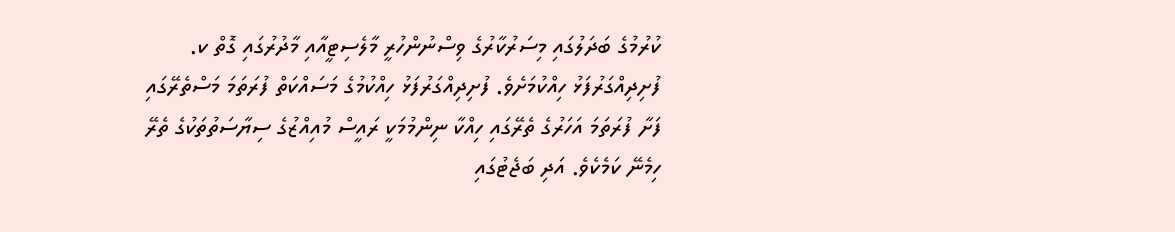ކުރުމުގެ ބަދަލުގައި މިސަރުކާރުގެ ވިސްނުންހުރީ މާލެސިޓީއާއި މާދުރުގައި ގޮތް ކ. ފުށިދިއްގަރުފަޅު ހިއްކުމަށެވެ. ފުށިދިއްގަރުފަޅު ހިއްކުމުގެ މަސައްކަތް ފުރަތަމަ މަސްތެރޭގައި ފަށާ ފުރަތަމަ އަހަރުގެ ތެރޭގައި ހިއްކާ ނިންމުމަކީ ރައީސް މުއިއްޒުގެ ސިޔާސަތުތަކުގެ ތެރޭ ހިމެނޭ ކަމެކެވެ. އަދި ބަޖެޓުގައި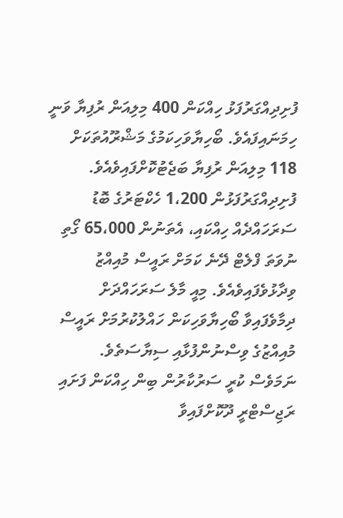ފުށިދިއްގަރުފަޅު ހިއްކަން 400 މިލިއަން ރުފިޔާ ވަނީ ހިމަނައިފައެވެ. ބޯހިޔާވަހިކަމުގެ މަޝްރޫއުތަކަށް 118 މިލިއަން ރުފިޔާ ބަޖެޓުކޮށްފައިވެއެވެ. ފުށިދިއްގަރުފަޅުން 1،200 ހެކްޓަރުގެ ބޮޑު ސަރަހައްދެއް ހިއްކައި، އެތަނުން 65،000 ގޯތި ނުވަތަ ފްލެޓް ދޭނެ ކަމަށް ރައީސް މުއިއްޒު ވިދާޅުވެފައިވެއެވެ. މިއީ މާލެ ސަރަހައްދަށް ދިމާވެފައިވާ ބޯހިޔާވަހިކަން ހައްލުކުރުމަށް ރައީސް މުއިއްޒުގެ ވިސްނުންފުޅާއި ސިޔާސަތެވެ.
ނަމަވެސް ކުރީ ސަރުކާރުން ބިން ހިއްކަން ފަށައި ރަޖިސްޓްރީ ދޫކޮށްފައިވާ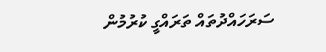ސަރަހައްދުތައް ތަރައްގީ ކުރުމުން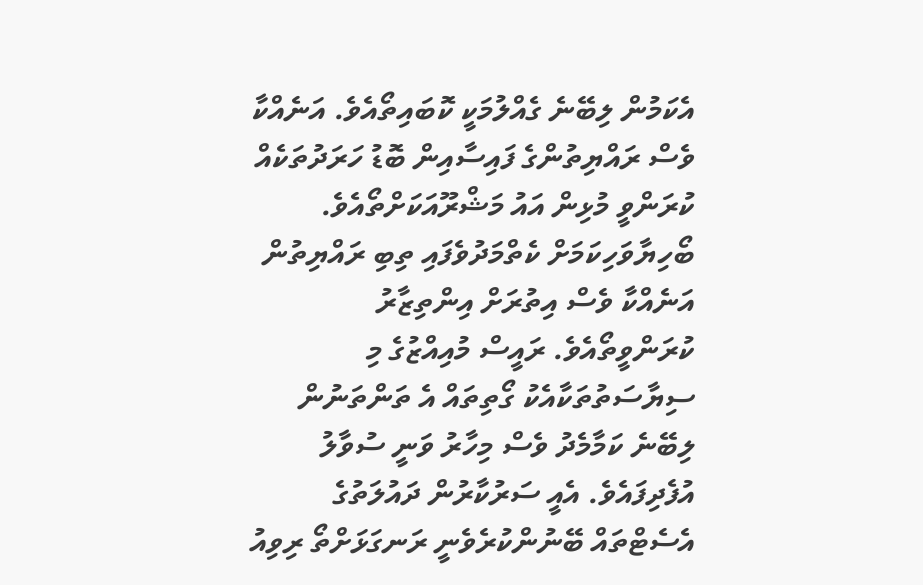އެކަމުން ލިބޭނެ ގެއްލުމަކީ ކޮބައިތޯއެވެ. އަނެއްކާ ވެސް ރައްޔިތުންގެ ފައިސާއިން ބޮޑު ހަރަދުތަކެއް ކުރަންވީ މުޅިން އައު މަޝްރޫއަކަށްތޯއެވެ. ބޯހިޔާވަހިކަމަށް ކެތްމަދުވެފައި ތިބި ރައްޔިތުން އަނެއްކާ ވެސް އިތުރަށް އިންތިޒާރު ކުރަންވީތޯއެވެ. ރައީސް މުއިއްޒުގެ މި ސިޔާސަތުތަކާއެކު ގޯތިތައް އެ ތަންތަނުން ލިބޭނެ ކަމާމެދު ވެސް މިހާރު ވަނީ ސުވާލު އުފެދިފައެވެ. އެއީ ސަރުކާރުން ދައުލަތުގެ އެސެޓްތައް ބޭނުންކުރެވެނީ ރަނގަޅަށްތޯ ރިވިއު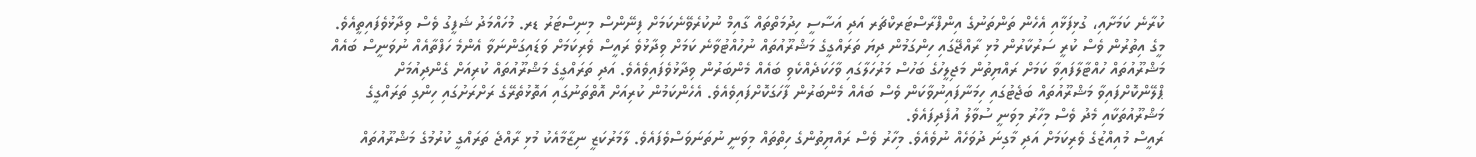ކުރާނެ ކަމަށާއި، ގުޅިފަޅާއި އެހެން ތަންތަނުގެ އިންފްރާސްޓަރކްޗަރ އަދި އަސާސީ ހިދުމަތްތައް ގާއިމް ނުކުރެވޭނެކަމަށް ފިނޭންސް މިނިސްޓަރު ޑރ. މުހައްމަދު ޝަފީގު ވެސް ވިދާޅުވެފައިތީއެވެ.
މީގެ އިތުރުން ވެސް ކުރީ ސަރުކާރުން މުޅި ރާއްޖޭގައި ހިންގަމުން ދިޔަ ތަރައްގީގެ މަޝްރޫއުތައް ނުހުއްޓުވާނެ ކަމަށް ވިދާޅުވެ ރައީސް ވެރިކަމަށް ވަޑައިގަންނަވާ އެންމެ ހަފްތާއެއް ނުވަނީސް ބައެއް މަޝްރޫއުތައް ހުއްޓާލާފައިވާ ކަމަށް ރައްޔިތުން މަޖިލީހުގެ ބަހުސް މަރުހަލާގައި ވާހަކަދެއްކެވި ބައެއް މެންބަރުން ވިދާޅުވެފައިވެއެވެ. އަދި ތަރައްގީގެ މަޝްރޫއުތައް ކުރިއަށް ގެންދިއުމަށް ޕްލޭންކޮށްފައިވާ މަޝްރޫއުތައް ބަޖެޓުގައި ހިމަނާފައިނުވާކަން ވެސް ބައެއް މެންބަރުން ފާހަގަކޮށްފައިވެއެވެ. އެހެންކަމުން ކުރިއަށް އޮތްތަނުގައި އަތޮޅުތެރޭގެ ރަށްރަށުގައި ހިންގި ތަރައްގީގެ މަޝްރޫއުތަކާއި މެދު ވެސް މިހާރު މިވަނީ ސުވާލު އުފެދިފައެވެ.
ރައީސް މުއިއްޒުގެ ވެރިކަމަށް އަދި މާގިނަ ދުވަހެއް ނުވެއެވެ. މިހާރު ވެސް ރައްޔިތުންގެ ހިތްތައް މިވަނީ ނުތަނަވަސްވެފައެވެ. ލާމަރުކަޒީ ނިޒާމާއެކު މުޅި ރާއްޖެ ތަރައްގީ ކުރުމުގެ މަޝްރޫއުތައް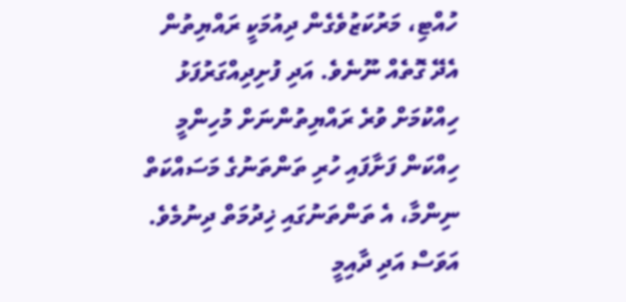ހުއްޓި، މަރުކަޒުވެގެން ދިއުމަކީ ރައްޔިތުން އެދޭ ގޮތެއް ނޫނެވެ. އަދި ފުށިދިއްގަރުފަޅު ހިއްކުމަށް ވުރެ ރައްޔިތުންނަށް މުހިންމީ ހިއްކަން ފަށާފައި ހުރި ތަންތަނުގެ މަސައްކަތް ނިންމާ، އެ ތަންތަނުގައި ޚިދުމަތް ދިނުމެވެ. އަވަސް އަދި ދާއިމީ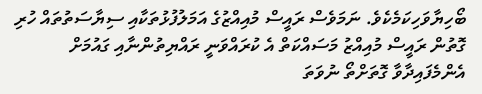ބޯހިޔާވަހިކަމެކެވެ. ނަމަވެސް ރައީސް މުއިއްޒުގެ އަމަލުފުޅުތަކާއި ސިޔާސަތުތައް ހުރި ގޮތުން ރައީސް މުއިއްޒު މަސައްކަތް އެ ކުރައްވަނީ ރައްޔިތުންނާއި ގައުމަށް އެންމެފައިދާވާ ގޮތަށްތޯ ނުވަތަ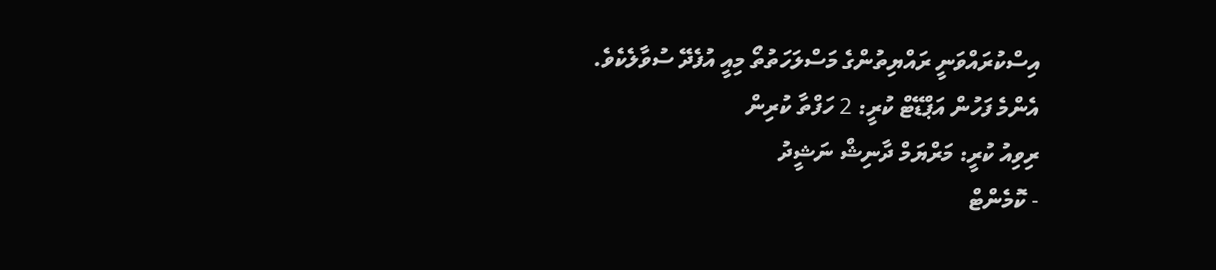އިސްކުރައްވަނީ ރައްޔިތުންގެ މަސްލަހަތުތޯ މިއީ އުފެދޭ ސުވާލެކެވެ.
އެންމެ ފަހުން އަޕްޑޭޓް ކުރީ: 2 ހަފްތާ ކުރިން
ރިވިއު ކުރީ: މަރްޔަމް ދާނިޝް ނަޝީދު
- ކޮމެންޓް